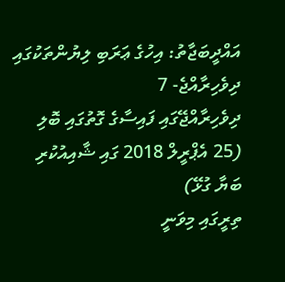އައްދީބަޖާތު: އިހުގެ ޢަރަބި ލިޔުންތަކުގައި ދިވެހިރާއްޖެ- 7
ދިވެހިރާއްޖޭގައި ފައިސާގެ ގޮތުގައި ބޮލި
(25 އެޕްރީލް 2018 ގައި ޝާއިއުކުރި ބަޔާ ގުޅޭ)
ތިރީގައި މިވަނީ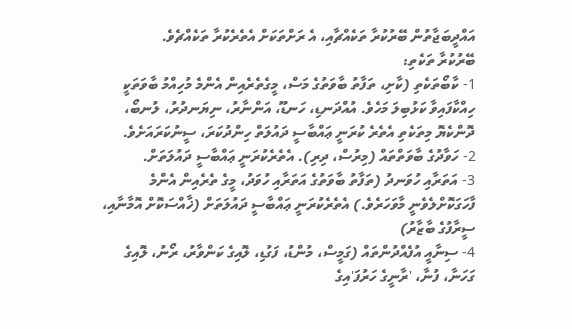އައްދީބަޖާތުން ބޭރުކުރާ ތަކެއްޗާއި، އެ ރަށްތަކަށް އެތެރެކުރާ ތަކެއްޗެވެ.
ބޭރުކުރާ ތަކެތި:
1- ކާބޯތަކެތި (ކާށި، ތަފާތު ބާވަތުގެ މަސް، މީގެތެރެއިން އެންމެ މުހިއްމު ބާވަތަކީ ހިއްކާފައިވާ ކަޅުބިލަ މަހެވެ. އުއްދަނޑި، ހަނޑޫ، އަންނާރު، ނިޔަނދުރު، ލުނބޯ، ދޮންކެޔޮ މިތަކެތި އެތެރެ ކުރަނީ ޢައްބާސީ ދައުލަތް ހިންދުކަރަ، ސީނުކަރައަށެވެ.
2- ހަވާދުގެ ބާވަތްތައް (މިރުސް، ދިރި). އެތެރެކުރަނީ ޢައްބާސީ ދައުލަތަށް.
3- އަތަރާއި ހުވަނދު (ތަފާތު ބާވަތުގެ އަތަރާއި ހުވަދު، މީގެ ތެރެއިން އެންމެ ފާހަގަކޮށްލެވެނީ މާވަހަރެވެ.) އެތެރެކުރަނީ ޢައްބާސީ ދައުލަތަށް (ޚާއްސަކޮށް އޮމާނާއި، ސީރާފުގެ ބާޒާރު)
4- ސިނާއީ އުފެއްދުންތައް (ގަމީސް، މުންޑު، ފަގުޑި، ލޮއިގެ ކަންވާރު، ރޯނު، ލޮއިގެ ގަހަނާ، ފުނާ، 'ރާނީގެ ހަރުފަ'އިގެ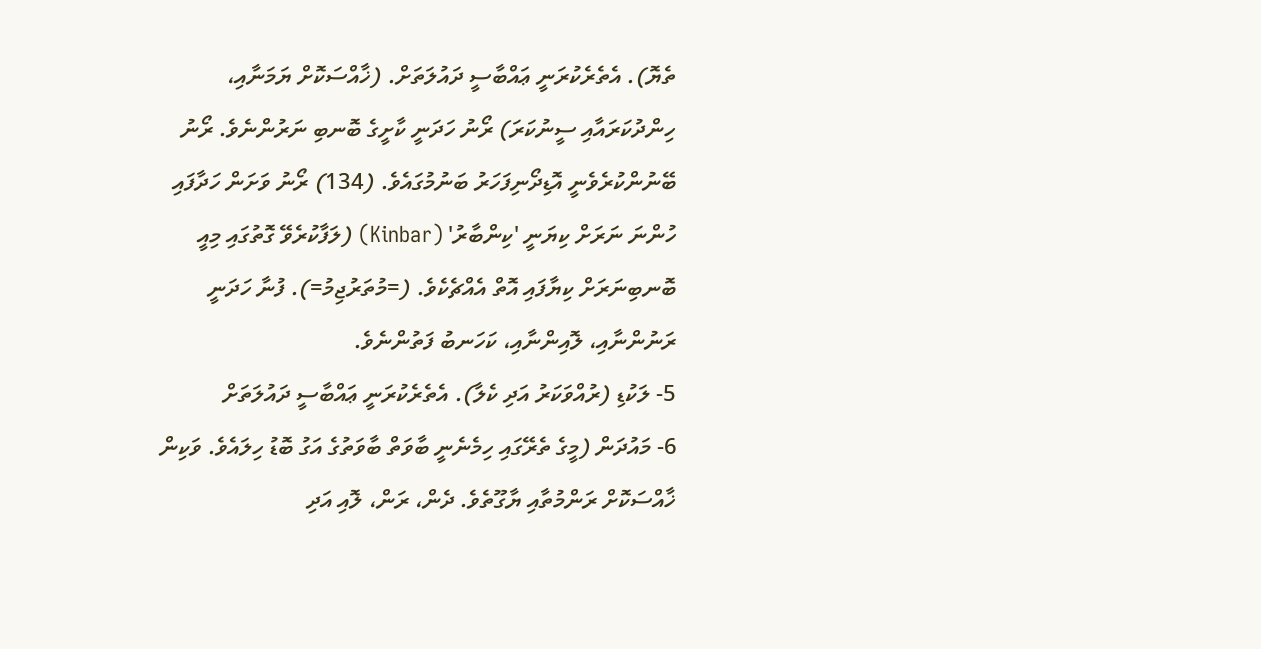ތެޔޮ). އެތެރެކުރަނީ ޢައްބާސީ ދައުލަތަށް. (ޚާއްސަކޮށް ޔަމަނާއި، ހިންދުކަރައާއި ސީނުކަރަ) ރޯނު ހަދަނީ ކާށީގެ ބޮނބި ނަރުންނެވެ. ރޯނު ބޭނުންކުރެވެނީ އޮޑިދޯނިފަހަރު ބަނުމުގައެވެ. (134) ރޯނު ވަށަން ހަދާފައި ހުންނަ ނަރަށް ކިޔަނީ 'ކިންބާރު' (Kinbar) (ލަފާކުރެވޭ ގޮތުގައި މިއީ ބޮނބިނަރަށް ކިޔާފައި އޮތް އެއްޗެކެވެ. (=މުތަރުޖިމު=). ފުނާ ހަދަނީ ރަނުންނާއި، ލޮއިންނާއި، ކަހަނބު ފަތުންނެވެ.
5- ލަކުޑި (ރުއްވަކަރު އަދި ކެލާ). އެތެރެކުރަނީ ޢައްބާސީ ދައުލަތަށް
6- މައުދަން (މީގެ ތެރޭގައި ހިމެނެނީ ބާވަތް ބާވަތުގެ އަގު ބޮޑު ހިލައެވެ. ވަކިން ޚާއްސަކޮށް ރަންމުތާއި ޔާގޫތެވެ. ދެން، ރަން، ލޮއި އަދި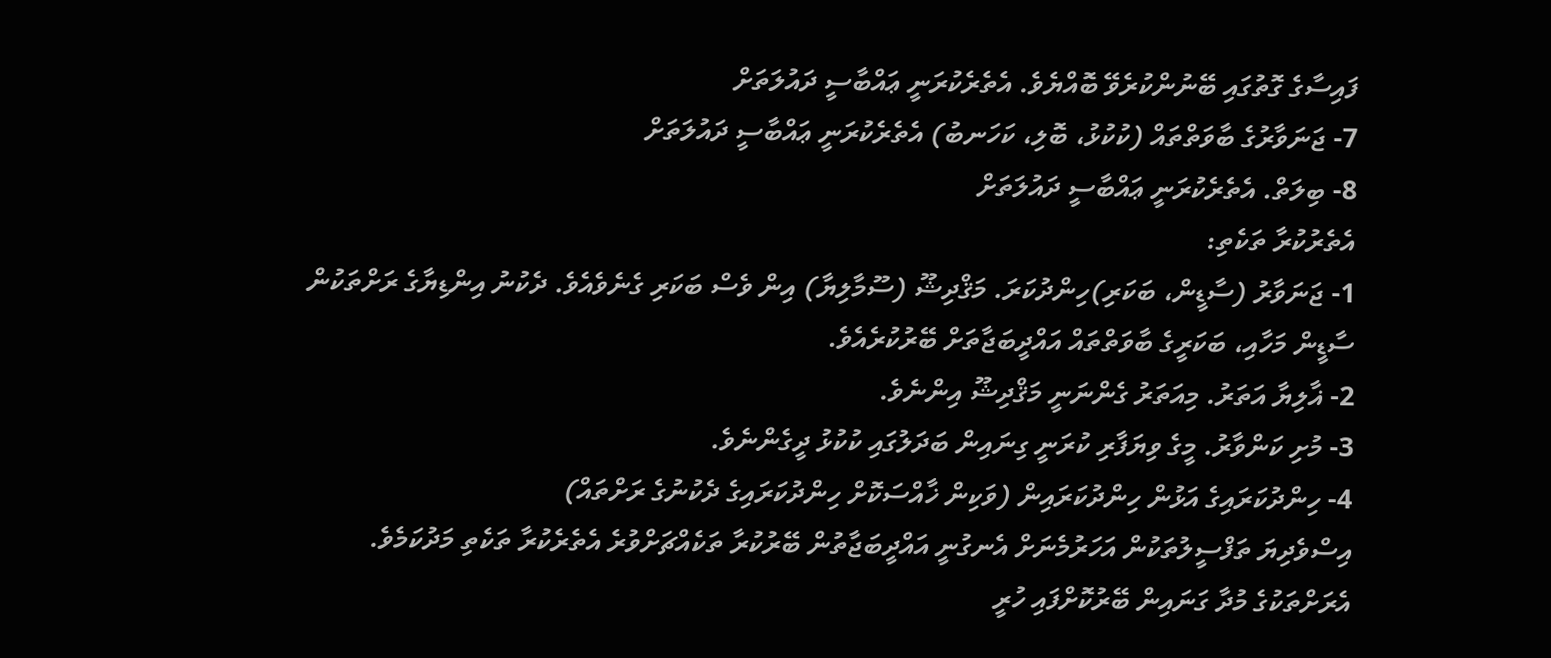ފައިސާގެ ގޮތުގައި ބޭނުންކުރެވޭ ބޮއްޔެވެ. އެތެރެކުރަނީ ޢައްބާސީ ދައުލަތަށް
7- ޖަނަވާރުގެ ބާވަތްތައް (ކުކުޅު، ބޮލި، ކަހަނބު) އެތެރެކުރަނީ ޢައްބާސީ ދައުލަތަށް
8- ބިލަތް. އެތެރެކުރަނީ ޢައްބާސީ ދައުލަތަށް
އެތެރުކުރާ ތަކެތި:
1- ޖަނަވާރު (ސާޑީން، ބަކަރި)ހިންދުކަރަ. މަޤްދިޝޫ (ސޫމާލިޔާ) އިން ވެސް ބަކަރި ގެނެވެއެވެ. ދެކުނު އިންޑިޔާގެ ރަށްތަކުން ސާޑީން މަހާއި، ބަކަރީގެ ބާވަތްތައް އައްދީބަޖާތަށް ބޭރުކުރެއެވެ.
2- ޣާލިޔާ އަތަރު. މިއަތަރު ގެންނަނީ މަޤްދިޝޫ އިންނެވެ.
3- މުށި ކަންވާރު. މީގެ ވިޔަފާރި ކުރަނީ ގިނައިން ބަދަލުގައި ކުކުޅު ދީގެންނެވެ.
4- ހިންދުކަރައިގެ އަޅުން ހިންދުކަރައިން (ވަކިން ޚާއްސަކޮށް ހިންދުކަރައިގެ ދެކުނުގެ ރަށްތައް)
އިސްވެދިޔަ ތަފްސީލުތަކުން އަހަރުމެނަށް އެނގުނީ އައްދީބަޖާތުން ބޭރުކުރާ ތަކެއްޗަށްވުރެ އެތެރެކުރާ ތަކެތި މަދުކަމެވެ. އެރަށްތަކުގެ މުދާ ގަނައިން ބޭރުކޮށްފައި ހުރީ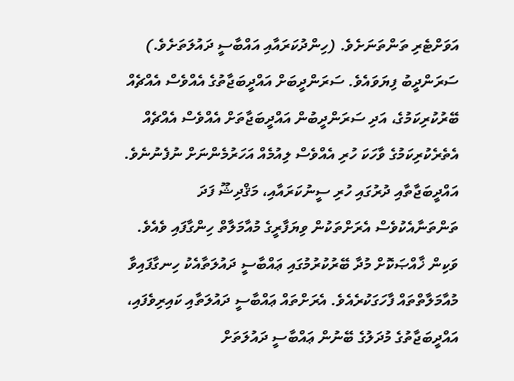އަވަށްޓެރި ތަންތަނަށެވެ. (ހިންދުކަރައާއި އައްބާސީ ދައުލަތަށެވެ.) ސަރަންދީބު ފިޔަވައެވެ. ސަރަންދީބަށް އައްދީބަޖާތުގެ އެއްވެސް އެއްޗެއް ބޭރުކުރިކަމުގެ، އަދި ސަރަންދީބުން އައްދީބަޖާތަށް އެއްވެސް އެއްޗެއް އެތެރެކުރިކަމުގެ ވާހަކަ ހުރި އެއްވެސް ލިއުމެއް އަހަރުމެންނަށް ނުފެނުނެވެ. އައްދީބަޖާތާއި ދުރުގައި ހުރި ސީނުކަރައާއި، މަޤްދިޝޫ ފަދަ ތަންތަނާއެކުވެސް އެރަށްތަކުން ވިޔަފާރީގެ މުއާމަލާތް ހިންގާފައި ވެއެވެ. ވަކިން ޚާއްޞަކޮށް މުދާ ބޭރުކުރުމުގައި ޢައްބާސީ ދައުލަތާއެކު ހިނގާފައިވާ މުއާމަލާތްތައް ފާހަގަކުރެއެވެ. އެރަށްތައް ޢައްބާސީ ދައުލަތާއި ކައިރިވެފައި، އައްދީބަޖާތުގެ މުދަލުގެ ބޭނުން ޢައްބާސީ ދައުލަތަށް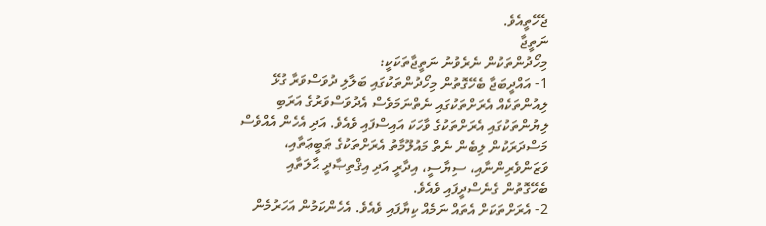ޖެހޭތީއެވެ.
ނަތީޖާ
މިހޯދުންތަކުން ނެރެވުނު ނަތީޖާތަކަކީ:
1- އައްދީބަޖާ ބެހޭގޮތުން މިހޯދުންތަކުގައި ބަލާލި ދުވަސްވަރާ ގުޅޭ ލިއުންތަކެއް އެރަށްތަކުގައި ނެތްނަމަވެސް އެދުވަސްވަރުގެ އަރަބި ލިޔުންތަކުގައި އެރަށްތަކުގެ ވާހަކަ އައިސްފައި ވެއެވެ. އަދި އެހެން އެއްވެސް މަސްދަރަކުން ލިބެން ނެތް މައުލޫމާތު އެރަށްތަކުގެ ޠަބީޢަތާއި، ވަޒަންވެރިންނާއި، ސިޔާސީ، އިދާރީ އަދި އިޤްތިޞާދީ ޙާލަތާއި ބެހޭގޮތުން ގެނެސްދީފައި ވެއެވެ.
2- އެރަށްތަކަށް އެތައް ނަމެއް ކިޔާފައި ވެއެވެ. އެހެންކަމުން އަހަރުމެން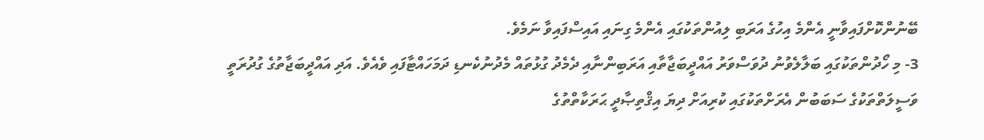ބޭނުންކޮށްފައިވާނީ އެންމެ އިހުގެ އަރަބި ލިއުންތަކުގައި އެންމެ ގިނައި އައިސްފައިވާ ނަމެވެ.
3- މި ހޯދުންތަކުގައި ބަލާލެވުނު ދުވަސްވަރު އައްދީބަޖާތާއި އަރަބިންނާއި ދެމެދު ގުޅުތައް މެދުނުކެނޑި ދަމަހައްޓާފައި ވެއެވެ. އަދި އައްދީބަޖާތުގެ ގުދުރަތީ ވަސީލަތްތަކުގެ ސަބަބުން އެރަށްތަކުގައި ކުރިއަށް ދިޔަ އިޤްތިޞާދީ ޙަރަކާތްތުގެ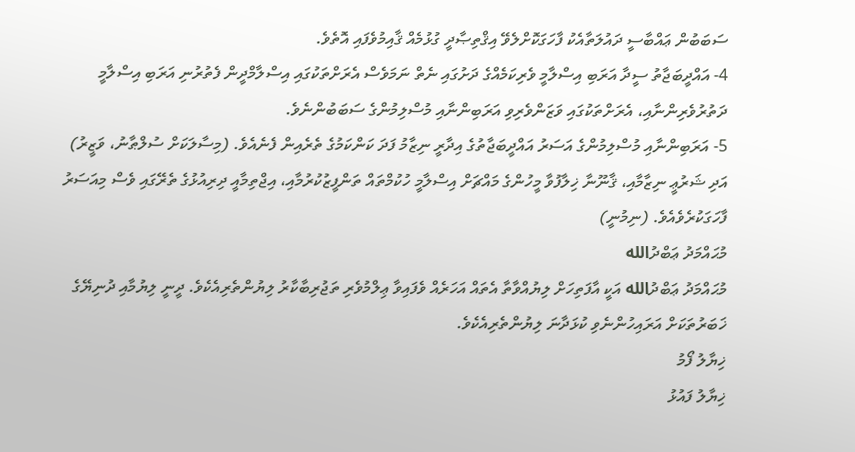ސަބަބުން ޢައްބާސީ ދައުލަތާއެކު ފާހަގަކޮށްލެވޭ އިޤްތިޞާދީ ގުޅުމެއް ޤާއިމުވެފައި އޮތެވެ.
4- އައްދީބަޖާތު ސީދާ އަރަބި އިސްލާމީ ވެރިކަމެއްގެ ދަށުގައި ނެތް ނަމަވެސް އެރަށްތަކުގައި އިސްލާމްދީން ފެތުރުނި އަރަބި އިސްލާމީ ދަތުރުވެރިންނާއި، އެރަށްތަކުގައި ވަޒަންވެރިވި އަރަބިންނާއި މުސްލިމުންގެ ސަބަބުންނެވެ.
5- އަރަބިންނާއި މުސްލިމުންގެ އަސަރު އައްދީބަޖާތުގެ އިދާރީ ނިޒާމު ފަދަ ކަންކަމުގެ ތެރެއިން ފެނެއެވެ. (މިސާލަކަށް ސުލްޠާނު، ވަޒީރު) އަދި ޝަރުޢީ ނިޒާމާއި، ޤާނޫނާ ޚިލާފުވާ މީހުންގެ މައްޗަށް އިސްލާމީ ހުކުމްތައް ތަންފީޒުކުރުމާއި، އިޖްތިމާއީ ދިރިއުޅުގެ ތެރޭގައި ވެސް މިއަސަރު ފާހަގަކުރެވެއެވެ. (ނިމުނީ)
މުޙައްމަދު ޢަބްދުالله
މުޙައްމަދު ޢަބްދުالله އަކީ އާފަތިހަށް ލިޔުއްވާތާ އެތައް އަހަރެއް ވެފައިވާ ޢިލްމުވެރި ތަޖުރިބާކާރު ލިޔުންތެރިއެކެވެ. ދީނީ ލިޔުމާއި ދުނިޔޭގެ ޚަބަރުތަކަށް އަރައިހުންނެވި ކުޅަދާނަ ލިޔުންތެރިއެކެވެ.
ޚިޔާލު ފޯމު
ޚިޔާލު ފައުޅު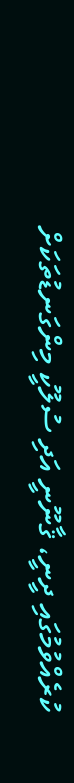ކުރެއްވުމުގައި ދީނީ، ޤާނޫނީ އަދި ސުލޫކީ މިންގަނޑުތަކަށް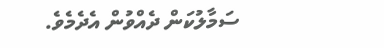ސަމާލުކަން ދެއްވުން އެދެމެވެ.